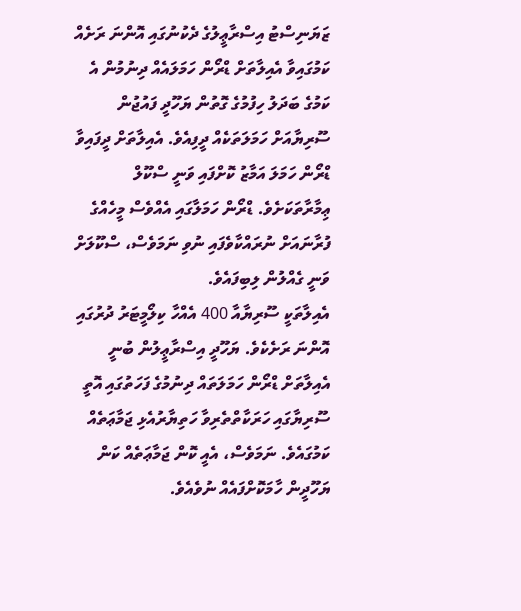ޒަޔަނިސްޓު އިސްރާޢީލުގެ ދެކުނުގައި އޮންނަ ރަށެއް ކަމުގައިވާ އެއިލާތަށް ޑްރޯން ހަމަލައެއް ދިނުމުން އެ ކަމުގެ ބަދަލު ހިފުމުގެ ގޮތުން ޔަހޫދީ ފައުޖުން ސޫރިޔާއަށް ހަމަލަތަކެއް ދީފިއެވެ. އެއިލާތަށް ދީފައިވާ ޑްރޯން ހަމަލަ އަމާޒު ކޮށްފައި ވަނީ ސްކޫލް ޢިމާރާތަކަށެވެ. ޑްރޯން ހަމަލާގައި އެއްވެސް މީހެއްގެ ފުރާނައަށް ނުރައްކާވެފައި ނުވި ނަމަވެސް، ސްކޫލަށް ވަނީ ގެއްލުން ލިބިފައެވެ.
އެއިލާތަކީ ސޫރިޔާއާ 400 އެއްހާ ކިލޯމީޓަރު ދުރުގައި އޮންނަ ރަށެކެވެ. ޔަހޫދީ އިސްރާޢީލުން ބުނީ އެއިލާތަށް ޑްރޯން ހަމަލަތައް ދިނުމުގެ ފަހަތުގައި އޮތީ ސޫރިޔާގައި ހަރަކާތްތެރިވާ ހަތިޔާރުއެޅި ޖަމާޢަތެއް ކަމުގައެވެ. ނަމަވެސް، އެއީ ކޮން ޖަމާޢަތެއް ކަން ޔަހޫދީން ހާމަކޮށްފައެއް ނުވެއެވެ.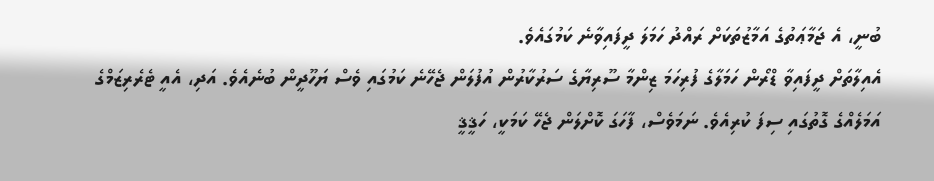ބުނީ، އެ ޖަމާޢަތުގެ އަމާޒުތަކަށް ރައްދު ހަމަލަ ދީފައިވާނެ ކަމުގައެވެ.
އެއިލާތަށް ދީފައިވާ ޑްރޯން ހަމަލާގެ ފުރިހަމަ ޒިންމާ ސޫރިޔާގެ ސަރުކާރުން އުފުލަން ޖެހޭނެ ކަމުގައި ވެސް ޔަހޫދީން ބުނެއެވެ. އަދި، އެއީ ޓެރެރިޒަމްގެ އަމަލެއްގެ ގޮތުގައި ސިފަ ކުރިއެވެ. ނަމަވެސް، ފާހަގަ ކޮށްލަން ޖެހޭ ކަމަކީ، ހަޤީޤީ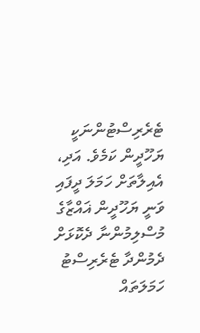ޓެރެރިސްޓުންނަކީ ޔަހޫދީން ކަމެވެ. އަދި، އެއިލާތަށް ހަމަލަ ދީފައި ވަނީ ޔަހޫދީން ޣައްޒާގެ މުސްލިމުންނާ ދެކޮޅަށް ދެމުންދާ ޓެރެރިސްޓު ހަމަލަތައް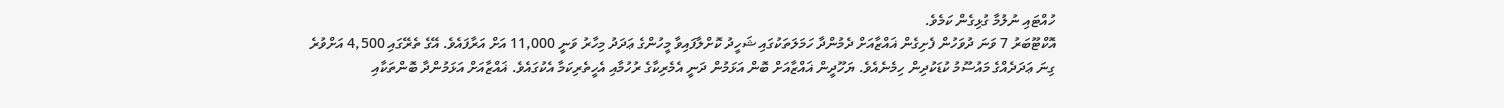ހުއްޓައި ނުލުމާ ގުޅިގެން ކަމެވެ.
އޮކްޓޫބަރު 7 ވަނަ ދުވަހުން ފެށިގެން ޣައްޒާއަށް ދެމުންދާ ހަމަލަތަކުގައި ޝަހީދު ކޮށްލާފައިވާ މީހުންގެ ޢަދަދު މިހާރު ވަނީ 11,000 އަށް އަރާފައެވެ. އޭގެ ތެރޭގައި 4,500 އަށްވުރެ ގިނަ ޢަދަދެއްގެ މައުސޫމު ކުޑަކުދިން ހިމެނެއެވެ. ޔަހޫދީން ޣައްޒާއަށް ބޮން އަޅަމުން ދަނީ އެމެރިކާގެ ރުހުމާއި އެހީތެރިކަމާ އެކުގައެވެ. ޣައްޒާއަށް އަޅަމުންދާ ބޮންތަކާއި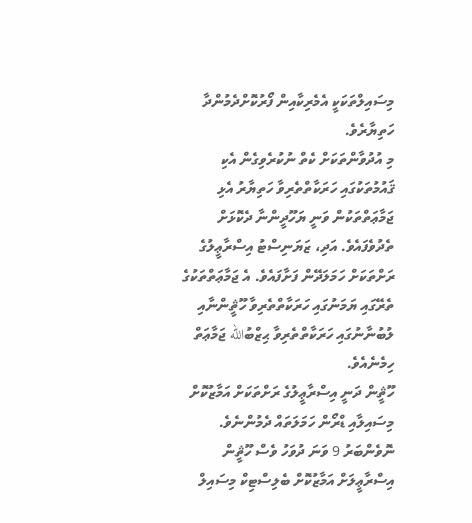މިސައިލްތަކަކީ އެމެރިކާއިން ފޯރުކޮށްދެމުންދާ ހަތިޔާރެވެ.
މި އުދުވާންތަކަށް ކެތް ނުކުރެވިގެން އެކި ޤައުމުތަކުގައި ހަރަކާތްތެރިވާ ހަތިޔާރު އެޅި ޖަމާޢަތްތަކުން ވަނީ ޔަހޫދީންނާ ދެކޮޅަށް ތެދުވެފައެވެ. އަދި، ޒަޔަނިސްޓު އިސްރާޢީލުގެ ރަށްތަކަށް ހަމަލަދޭން ފަށާފައެވެ. އެ ޖަމާޢަތްތަކުގެ ތެރޭގައި ޔަމަނުގައި ހަރަކާތްތެރިވާ ހޫޘީންނާއި ލުބުނާނުގައި ހަރަކާތްތެރިވާ ޙިޒްބުالله ޖަމާޢަތް ހިމެނެއެވެ.
ހޫޘީން ދަނީ އިސްރާޢީލުގެ ރަށްތަކަށް އަމާޒުކޮށް މިސައިލާއި ޑްރޯން ހަމަލަތައް ދެމުންނެވެ. ނޮވެންބަރު 9 ވަނަ ދުވަހު ވެސް ހޫޘީން އިސްރާޢީލަށް އަމާޒުކޮށް ބެލިސްޓިކް މިސައިލް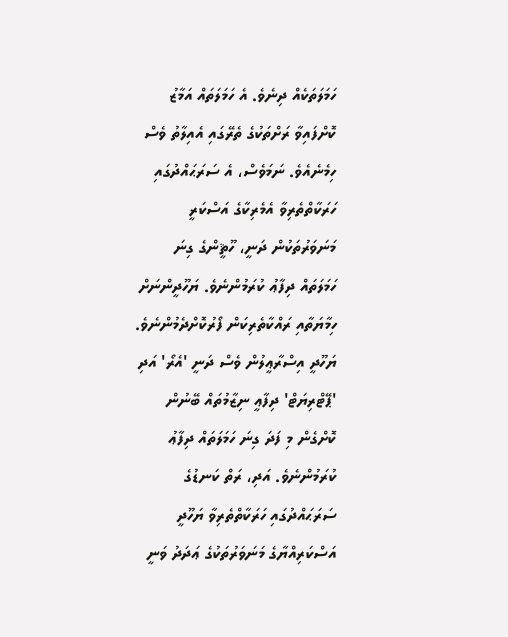ހަމަލަތަކެއް ދިނެވެ. އެ ހަމަލަތައް އަމާޒު ކޮށްފައިވާ ރަށްތަކުގެ ތެރޭގައި އެއިލާތު ވެސް ހިމެނެއެވެ. ނަމަވެސް، އެ ސަރަޙައްދުގައި ހަރަކާތްތެރިވާ އެމެރިކާގެ އަސްކަރީ މަނަވަރުތަކުން ދަނީ، ހޫޘީންގެ ގިނަ ހަމަލަތައް ދިފާޢު ކުރަމުންނެވެ. ޔަހޫދީންނަށް ހިމާޔަތާއި ރައްކާތެރިކަން ފޯރުކޮށްދެމުންނެވެ.
ޔަހޫދީ އިސްރާޢީލުން ވެސް ދަނީ 'އެރޯ' އަދި 'ޕޭޓްރިޔަޓް' ދިފާޢީ ނިޒާމުތައް ބޭނުން ކޮށްގެން މި ފަދަ ގިނަ ހަމަލަތައް ދިފާޢު ކުރަމުންނެވެ. އަދި، ރަތް ކަނޑުގެ ސަރަޙައްދުގައި ހަރަކާތްތެރިވާ ޔަހޫދީ އަސްކަރިއްޔާގެ މަނަވަރުތަކުގެ ޢަދަދު ވަނީ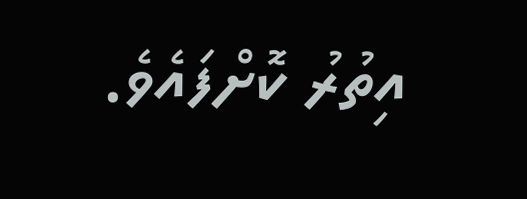އިތުރު ކޮށްފައެވެ.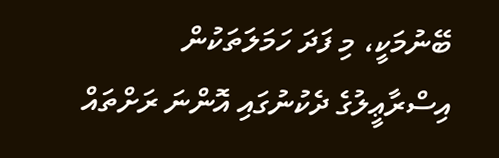ބޭނުމަކީ، މި ފަދަ ހަމަލަތަކުން އިސްރާޢީލުގެ ދެކުނުގައި އޮންނަ ރަށްތައް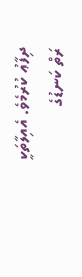ދިފާޢު ކުރުމެވެ. އެއިލާތަކީ ރަތް ކަނޑުގެ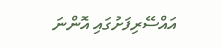އައްސޭރިފަށުގައި އޮންނަ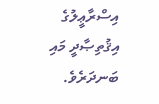އިސްރާޢީލުގެ އިޤުތިޞާދީ މައި ބަނދަރެވެ.